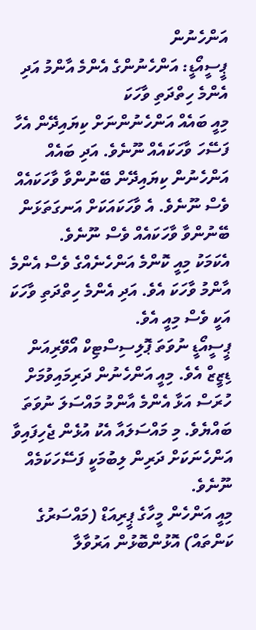އަންހެނުން
ޕީސީއޯޑީ: އަންހެނުންގެ އެންމެ އާންމު އަދި އެންމެ ހިތްދަތި ވާހަކަ
މިއީ ބައެއް އަންހެނުންނަށް ކިޔައިދޭން އެހާ ފަސޭހަ ވާހަކައެއް ނޫނެވެ. އަދި ބައެއް އަންހެނުން ކިޔައިދޭން ބޭނުންވާ ވާހަކައެއް ވެސް ނޫނެވެ. އެ ވާހަކައަކަށް އަނގަތަޅަން ބޭނުންވާ ވާހަކައެއް ވެސް ނޫނެވެ.
އެކަމަކު މިއީ ކޮންމެ އަންހެނެއްގެ ވެސް އެންމެ އާންމު ވާހަކަ އެވެ. އަދި އެންމެ ހިތްދަތި ވާހަކަ އަކީ ވެސް މިއީ އެވެ.
ޕީސީއޯޑީ ނުވަތަ ޕޮލިސިސްޓިކް އޯވޭރިއަން ޑިޒީޒް އެވެ. މިއީ އަންހެނުން ދަރިމައިވުމަށް ހުރަސް އަޅާ އެންމެ އާންމު މައްސަލަ ނުވަތަ ބައްޔެވެ. މި މައްސަލައާ އެކު އުޅެން ޖެހިފައިވާ އަންހެނަކަށް ދަރިން ލިބުމަކީ ފަސޭހަކަމެއް ނޫނެވެ.
މިއީ އަންހެން މީހާގެ ޕީރިއަޑް (މައްސަރުގެ ކަންތައް) އޮޅުންބޮޅުން އަރުވާލާ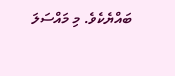ބައްޔެކެވެ. މި މައްސަލަ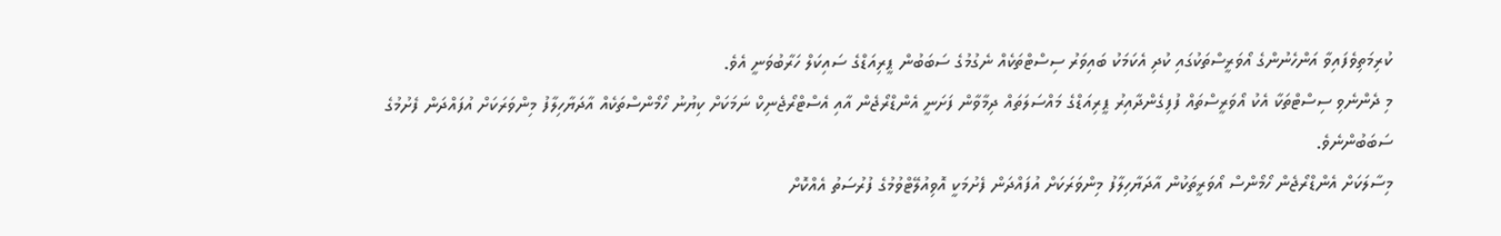ކުރިމަތިވެފައިވާ އަންހެނުންގެ އޯވަރީސްތަކުގައި ކުދި އެކަމަކު ބައިވަރު ސިސްޓްތަކެއް ނެގުމުގެ ސަބަބުން ޕީރިއަޑްގެ ސައިކަލް ހަރާބުވަނީ އެވެ.
މި ދެންނެވި ސިސްޓްތަކާ އެކު އޯވަރީސްތައް ފުފިގެންދާއިރު ޕީރިއަޑްގެ މައްސަލަތައް ދިމާވާން ފަށަނީ އެންޑްރޯޖެން އާއި އެސްޓްރޯޖެނިކް ނަމަކަށް ކިޔުނު ހޯމޯންސްތަކެއް އާދަޔާހިލާފު މިންވަރަކަށް އުފައްދަން ފެށުމުގެ ސަބަބުންނެވެ.
މިސާލަކަށް އެންޑްރޯޖެން ހޯމޯންސް އޯވަރީތަކުން އާދަޔާހިލާފު މިންވަރަކަށް އުފައްދަން ފެށުމަކީ އޮވިއުލޭޓްވުމުގެ ފުރުސަތު އެއްކޮށް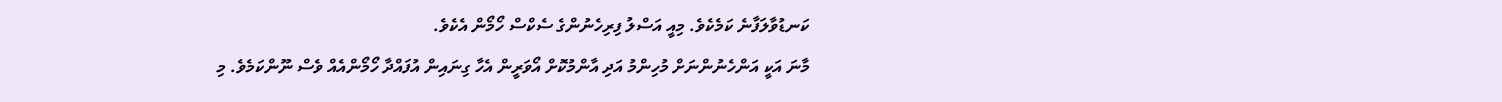ކަނޑުވާލަފާނެ ކަމެކެވެ. މިއީ އަސްލު ފިރިހެނުންގެ ސެކްސް ހޯމޯން އެކެވެ.
މާނަ އަކީ އަންހެނުންނަށް މުހިންމު އަދި އާންމުކޮށް އޯވަރީން އެހާ ގިނައިން އުފައްދާ ހޯމޯންއެއް ވެސް ނޫންކަމެވެ. މި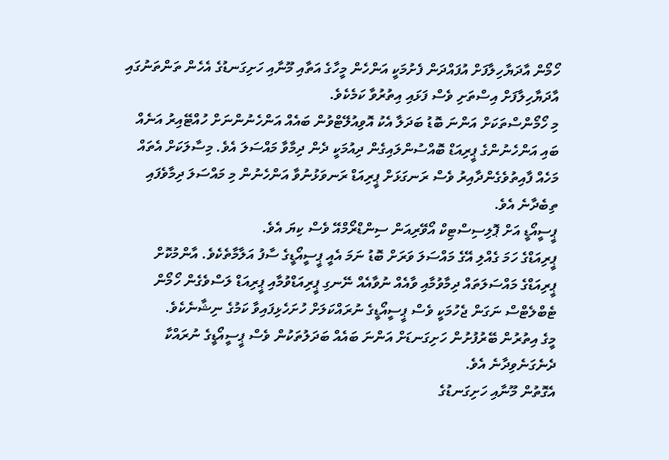ހޯމޯން އާދަޔާހިލާފަށް އުފައްދަން ފެށުމަކީ އަންހެން މީހާގެ އަތާއި މޫނާއި ހަށިގަނޑުގެ އެހެން ތަންތަނުގައި އާދަޔާހިލާފަށް އިސްތަށި ވެސް ފަޅައި އިތުރުވާ ކަމެކެވެ.
މި ހޯމޯންސްތަކަށް އަންނަ ބޮޑު ބަދަލާ އެކު އޮވިއުލޭޓްވުން ބައެއް އަންހެނުންނަށް ހުއްޓޭއިރު އަނެއް ބައި އަންހެނުންގެ ޕީރިއަޑް ބޮއްސުންލައިގެން ދިއުމަކީ ދެން ދިމާވާ މައްސަލަ އެވެ. މިސާލަކަށް އެތައް މަހެއް ފާއިތުވެގެންދާއިރު ވެސް ރަނގަޅަށް ޕީރިއަޑް ރަނވަޅުނުވާ އަންހެނުން މި މައްސަލަ ދިމާވެފައި ތިބެދާނެ އެވެ.
ޕީސީއޯޑީ އަށް ޕޮލިސިސްޓިކް އޯވޭރިއަން ސިންޑްރޯމްއޭ ވެސް ކިޔަ އެވެ.
ޕީރިއަޑްގެ ހަމަ ގެއްލި އޭގެ މައްސަލަ ވަރަށް ބޮޑު ނަމަ އެއީ ޕީސީއޯޑީގެ ސާފު އަލާމާތެކެވެ. އާންމުކޮށް ޕީރިއަޑްގެ މައްސަލަތައް ދިމާވުމާއި ވާއެއް ނުވާއެއް ނޭނގި ޕީރިއަޑްވުމާއި ޕީރިއަޑް ލަސްވެގެން ހޯމޯން ޓެބްލެޓްސް ނަގަން ޖެހުމަކީ ވެސް ޕީސީއޯޑީގެ ނުރައްކަލަށް ހުށަހެޅިފައިވާ ކަމުގެ ނިޝާނެކެވެ.
މީގެ އިތުރުން ބޭރުފުށުން ހަށިގަނޑަށް އަންނަ ބައެއް ބަދަލުތަކުން ވެސް ޕީސީއޯޑީގެ ނުރައްކާ ދެނެގަނެވިދާނެ އެވެ.
އެގޮތުން މޫނާއި ހަށިގަނޑުގެ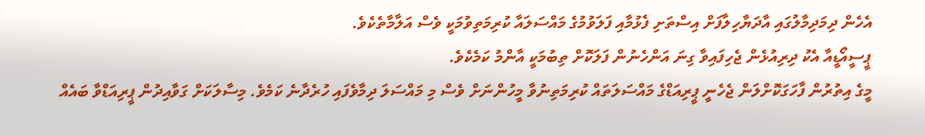އެހެން ދިމަދިމާލުގައި އާދަޔާހިލާފަށް އިސްތަށި ފެޅުމާއި ފަލަވުމުގެ މައްސަލައާ ކުރިމަތިވުމަކީ ވެސް އަލާމާތެކެވެ.
ޕީސީއޯޑީއާ އެކު ދިރިއުޅެން ޖެހިފައިވާ ގިނަ އަންހެނުން ފަލަކޮށް ތިބުމަކީ އާންމު ކަމެކެވެ.
މީގެ އިތުރުން ފާހަގަކޮށްލަން ޖެހެނީ ޕީރިއަޑްގެ މައްސަލަތައް ކުރިމަތިނުވާ މީހުންނަށް ވެސް މި މައްސަލަ ދިމާވެފައި ހުރެދާނެ ކަމެވެ. މިސާލަކަށް ގަވާއިދުން ޕީރިއަޑްވާ ބައެއް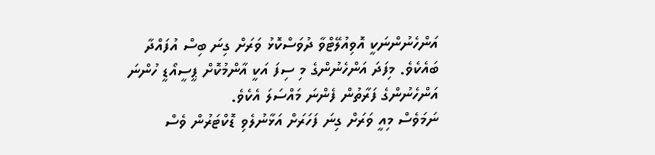އަންހެނުންނަކީ އޮވިއުލޭޓްވާ ދުވަސްކޮޅު ވަރަށް ގިނަ ބިސް އުފައްދާ ބައެކެވެ. މިފަދަ އަންހެނުންގެ މި ސިފަ އަކީ އާންމުކޮށް ޕީސީއޯޑީ ހުންނަ އަންހެނުންގެ ފަރާތުން ފެންނަ މައްސަލަ އެކެވެ.
ނަމަވެސް މިއީ ވަރަށް ގިނަ ފަހަރަށް އަޅާނުލެވި ޑޮކްޓަރުން ވެސް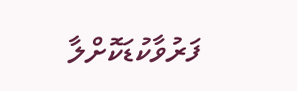ފަރުވާކުޑަކޮށްލާ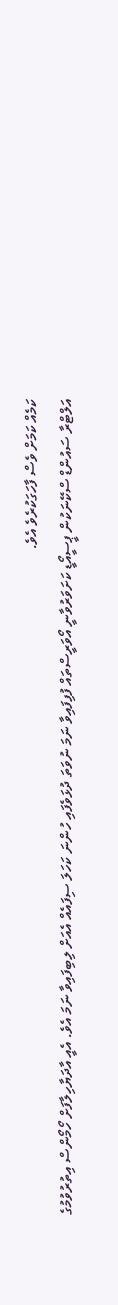ކަމެއް ކަމަށް ވެސް ފާހަގަކުރެވެ އެވެ.
އަލްޓްރާ ސައުންޑް ސްކޭނަކުން ޕީސީއޯޑީ ކަށަވަރުވާނީ އޯވަރީސްތައް ފުފިފައިވާ ނަމަ ނުވަތަ ދުޅަވެފައި ހުންނަ ކަހަލަ ސިފައެއް އެއަށް ލިބިފައިވާ ނަމަ އެވެ. އެއީ އާދަޔާހިލާފަށް ހޯމޯންސް އިތުރުވުމުގެ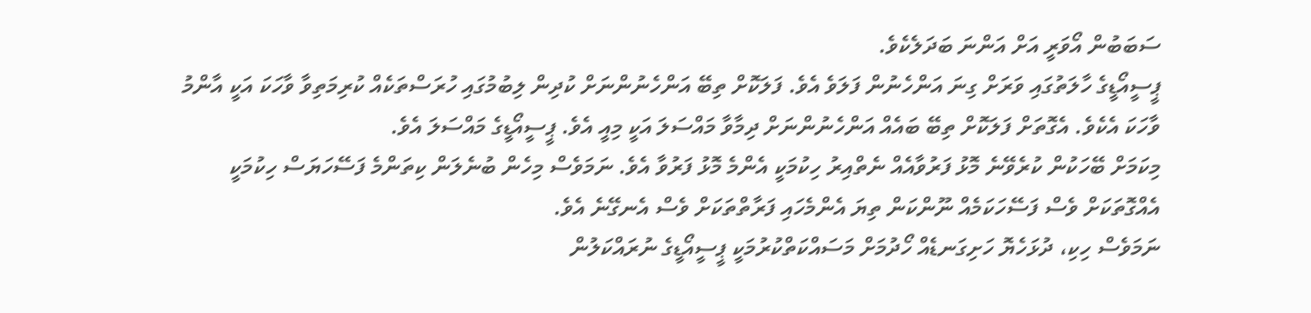ސަބަބުން އޯވަރީ އަށް އަންނަ ބަދަލެކެވެ.
ޕީސީއޯޑީގެ ހާލަތުގައި ވަރަށް ގިނަ އަންހެނުން ފަލަވެ އެވެ. ފަލަކޮށް ތިބޭ އަންހެނުންނަށް ކުދިން ލިބުމުގައި ހުރަސްތަކެއް ކުރިމަތިވާ ވާހަކަ އަކީ އާންމު ވާހަކަ އެކެވެ. އެގޮތަށް ފަލަކޮށް ތިބޭ ބައެއް އަންހެނުންނަށް ދިމާވާ މައްސަލަ އަކީ މިއީ އެވެ. ޕީސީއޯޑީގެ މައްސަލަ އެވެ.
މިކަމަށް ބޭހަކުން ކުރެވޭނެ މޮޅު ފަރުވާއެއް ނެތްއިރު ހިކުމަކީ އެންމެ މޮޅު ފަރުވާ އެވެ. ނަމަވެސް މިހެން ބުނެލަން ކިތަންމެ ފަސޭހަޔަސް ހިކުމަކީ އެއްގޮތަކަށް ވެސް ފަސޭހަކަމެއް ނޫންކަން ތިޔަ އެންމެހައި ފަރާތްތަކަށް ވެސް އެނގޭނެ އެވެ.
ނަމަވެސް ހިކި، ދުޅަހެޔޮ ހަށިގަނޑެއް ހޯދުމަށް މަސައްކަތްކުރުމަކީ ޕީސީއޯޑީގެ ނުރައްކަލުން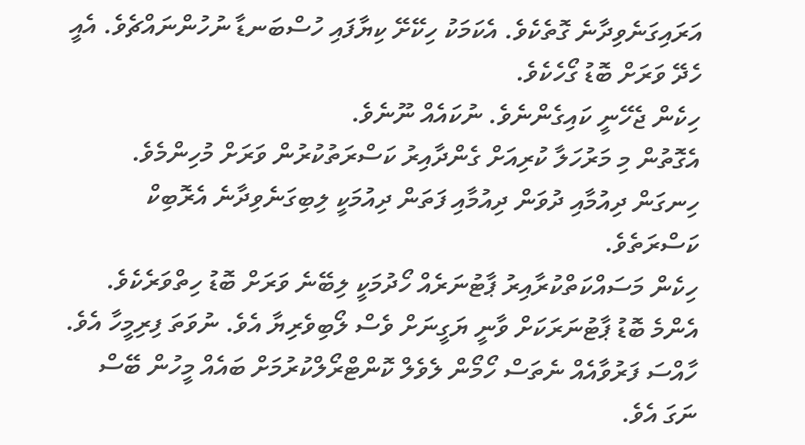އަރައިގަނެވިދާނެ ގޮތެކެވެ. އެކަމަކު ހިކޭށޭ ކިޔާފައި ހުސްބަނޑާ ނުހުންނައްޗެވެ. އެއީ ހެދޭ ވަރަށް ބޮޑު ގޯހެކެވެ.
ހިކެން ޖެހޭނީ ކައިގެންނެވެ. ނުކައެއް ނޫނެވެ.
އެގޮތުން މި މަރުހަލާ ކުރިއަށް ގެންދާއިރު ކަސްރަތުކުރުން ވަރަށް މުހިންމެވެ. ހިނގަން ދިއުމާއި ދުވަން ދިއުމާއި ފަތަން ދިއުމަކީ ލިބިގަނެވިދާނެ އެރޮބިކް ކަސްރަތެވެ.
ހިކެން މަސައްކަތްކުރާއިރު ޕާޓުނަރެއް ހޯދުމަކީ ލިބޭނެ ވަރަށް ބޮޑު ހިތްވަރެކެވެ. އެންމެ ބޮޑު ޕާޓުނަރަކަށް ވާނީ ޔަގީނަށް ވެސް ލޯބިވެރިޔާ އެވެ. ނުވަތަ ފިރިމީހާ އެވެ.
ހާއްސަ ފަރުވާއެއް ނެތަސް ހޯމޯން ލެވެލް ކޮންޓްރޯލްކުރުމަށް ބައެއް މީހުން ބޭސް ނަގަ އެވެ.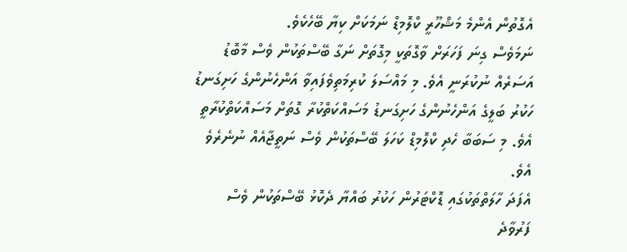އެގޮތުން އެންމެ މަޝްހޫރީ ކްލޮމިޑް ނަމަކަށް ކިޔާ ބޭހެކެވެ.
ނަމަވެސް ގިނަ ފަހަރަށް ވާގޮތަކީ މިގޮތަށް ނަގާ ބޭސްތަކުން ވެސް މާބޮޑު އަސަރެއް ނުކުރަނީ އެވެ. މި މައްސަލަ ކުރިމަތިވެފައިވާ އަންހެނުންގެ ހަށިގަނޑު ހަކުރު ބަލީގެ އަންހެނުންގެ ހަށިގަނޑު މަސައްކަތްކުރާ ގޮތަށް މަސައްކަތްކުރާތީ އެވެ. މި ސަބަބާ ހެދި ކްލޮމިޑް ކަހަލަ ބޭސްތަކުން ވެސް ނަތީޖާއެއް ނުނެރެވެ އެވެ.
އެފަދަ ހާލަތްތަކުގައި ޑޮކްޓަރުން ހަކުރު ބައްޔާ ދެކޮޅު ބޭސްތަކުން ވެސް ފަރުވާދެ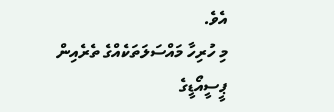އެވެ.
މި ހުރިހާ މައްސަލަތަކެއްގެ ތެރެއިން ޕީސީއޯޑީގެ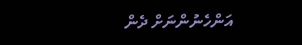އަންހެނުންނަށް ދެން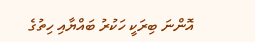އޮންނަ ބިރަކީ ހަކުރު ބައްޔާއި ހިތުގެ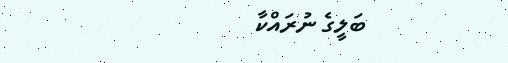ބަލީގެ ނުރައްކާ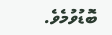ބޮޑުވުމެވެ.